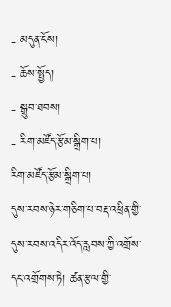- མདུན་ངོས།
- ཆོས་སྤྱོད།
- སྒྲུབ་ཐབས།
- རིག་མཛོད་རྩོམ་སྒྲིག་པ།
རིག་མཛོད་རྩོམ་སྒྲིག་པ།
དུས་རབས་ཉེར་གཅིག་པ་བརྡ་འཕྲིན་གྱི་དུས་རབས་འདིར་འོད་རླབས་ཀྱི་འགྲོས་དང་འགྲོགས་ཏེ། ཚན་རྩལ་གྱི་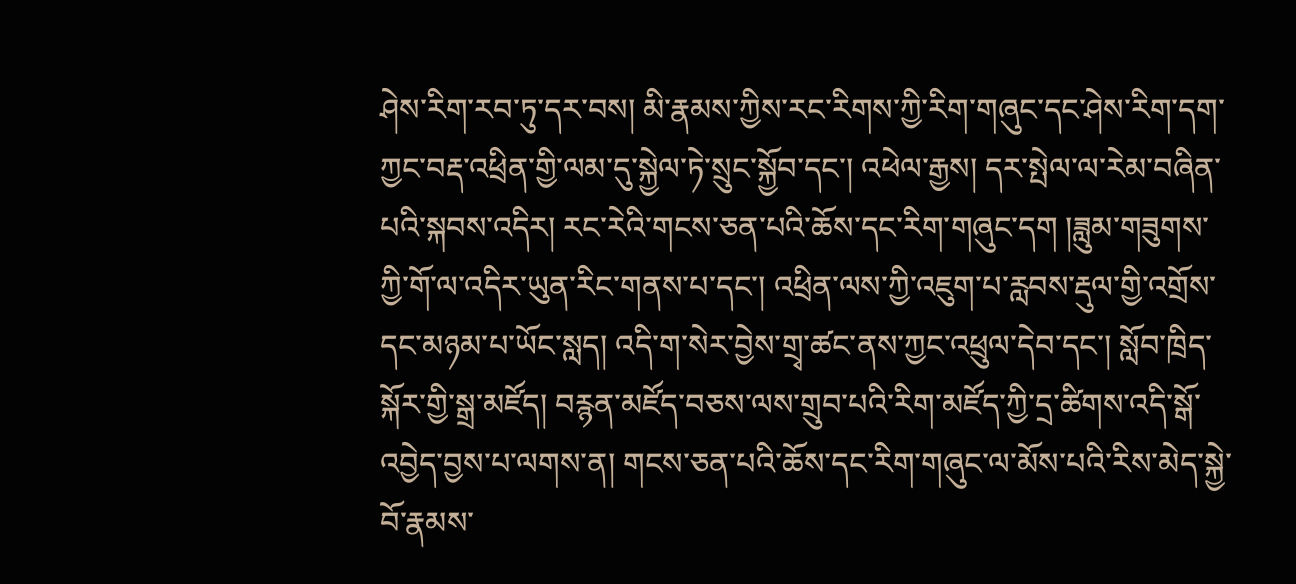ཤེས་རིག་རབ་ཏུ་དར་བས། མི་རྣམས་ཀྱིས་རང་རིགས་ཀྱི་རིག་གཞུང་དང་ཤེས་རིག་དག་ཀྱང་བརྡ་འཕྲིན་གྱི་ལམ་དུ་སྐྱེལ་ཏེ་སྲུང་སྐྱོབ་དང་། འཕེལ་རྒྱས། དར་སྤེལ་ལ་རེམ་བཞིན་པའི་སྐབས་འདིར། རང་རེའི་གངས་ཅན་པའི་ཆོས་དང་རིག་གཞུང་དག །ཟླུམ་གཟུགས་ཀྱི་གོ་ལ་འདིར་ཡུན་རིང་གནས་པ་དང་། འཕྲིན་ལས་ཀྱི་འཇུག་པ་རླབས་རྡུལ་གྱི་འགྲོས་དང་མཉམ་པ་ཡོང་སླད། འདི་ག་སེར་བྱེས་གྲྭ་ཚང་ནས་ཀྱང་འཕྲུལ་དེབ་དང་། སློབ་ཁྲིད་སྐོར་གྱི་སྒྲ་མཛོད། བརྙན་མཛོད་བཅས་ལས་གྲུབ་པའི་རིག་མཛོད་ཀྱི་དྲ་ཚིགས་འདི་སྒོ་འབྱེད་བྱས་པ་ལགས་ན། གངས་ཅན་པའི་ཆོས་དང་རིག་གཞུང་ལ་མོས་པའི་རིས་མེད་སྐྱེ་བོ་རྣམས་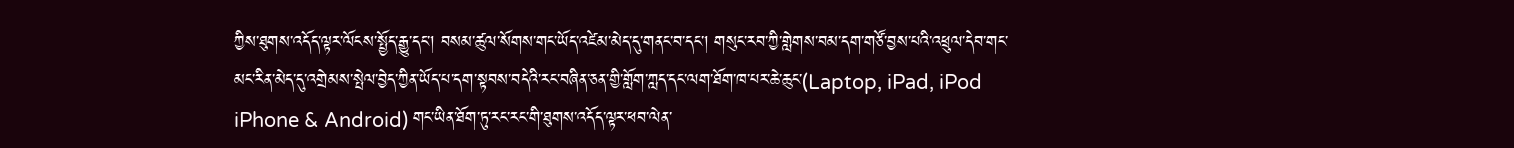ཀྱིས་ཐུགས་འདོད་ལྟར་ལོངས་སྤྱོད་རྒྱུ་དང་། བསམ་ཚུལ་སོགས་གང་ཡོད་འཛེམ་མེད་དུ་གནང་བ་དང་། གསུང་རབ་ཀྱི་གླེགས་བམ་དག་གཙོ་བྱས་པའི་འཕྲུལ་དེབ་གང་མང་རིན་མེད་དུ་འགྲེམས་སྤེལ་བྱེད་ཀྱིན་ཡོད་པ་དག་སྟབས་བདེའི་རང་བཞིན་ཅན་གྱི་གློག་ཀླད་དང་ལག་ཐོག་ཁ་པར་ཆེ་ཆུང་(Laptop, iPad, iPod iPhone & Android) གང་ཡིན་ཐོག་ཏུ་རང་རང་གི་ཐུགས་འདོད་ལྟར་ཕབ་ལེན་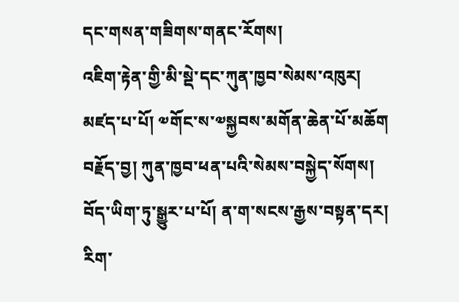དང་གསན་གཟིགས་གནང་རོགས།
འཇིག་རྟེན་གྱི་མི་སྡེ་དང་ཀུན་ཁྱབ་སེམས་འཁུར།
མཛད་པ་པོ། ༧གོང་ས་༧སྐྱབས་མགོན་ཆེན་པོ་མཆོག
བརྗོད་བྱ། ཀུན་ཁྱབ་ཕན་པའི་སེམས་བསྐྱེད་སོགས།
བོད་ཡིག་ཏུ་སྒྱུར་པ་པོ། ན་ག་སངས་རྒྱས་བསྟན་དར།
རིག་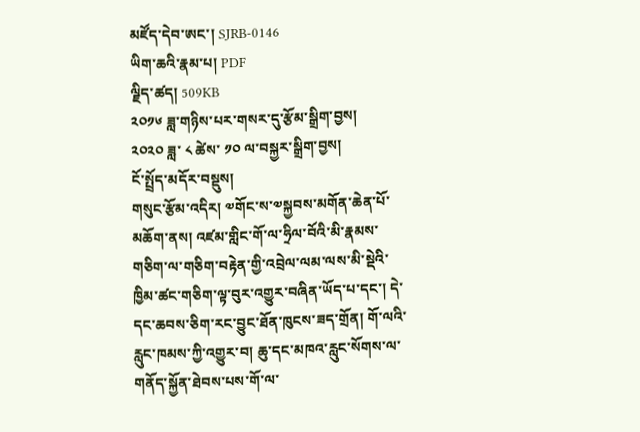མཛོད་དེབ་ཨང་། SJRB-0146
ཡིག་ཆའི་རྣམ་པ། PDF
ལྗིད་ཚད། 509KB
༢༠༡༦ ཟླ་གཉིས་པར་གསར་དུ་རྩོམ་སྒྲིག་བྱས།
༢༠༢༠ ཟླ་ ༨ ཚེས་ ༡༠ ལ་བསྐྱར་སྒྲིག་བྱས།
ངོ་སྤྲོད་མདོར་བསྡུས།
གསུང་རྩོམ་འདིར། ༧གོང་ས་༧སྐྱབས་མགོན་ཆེན་པོ་མཆོག་ནས། འཛམ་གླིང་གོ་ལ་ཧྲིལ་བོའི་མི་རྣམས་གཅིག་ལ་གཅིག་བརྟེན་གྱི་འབྲེལ་ལམ་ལས་མི་སྡེའི་ཁྱིམ་ཚང་གཅིག་ལྟ་བུར་འགྱུར་བཞིན་ཡོད་པ་དང་། དེ་དང་ཆབས་ཅིག་རང་བྱུང་ཐོན་ཁུངས་ཟད་གྲོན། གོ་ལའི་རླུང་ཁམས་ཀྱི་འགྱུར་བ། ཆུ་དང་མཁའ་རླུང་སོགས་ལ་གནོད་སྐྱོན་ཐེབས་པས་གོ་ལ་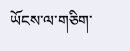ཡོངས་ལ་གཅིག་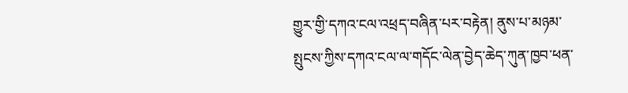གྱུར་གྱི་དཀའ་ངལ་འཕྲད་བཞིན་པར་བརྟེན། ནུས་པ་མཉམ་སྤུངས་ཀྱིས་དཀའ་ངལ་ལ་གདོང་ལེན་བྱེད་ཆེད་ཀུན་ཁྱབ་ཕན་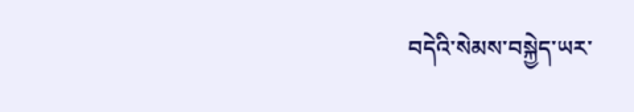བདེའི་སེམས་བསྐྱེད་ཡར་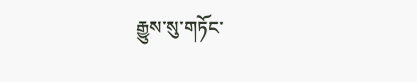རྒྱུས་སུ་གཏོང་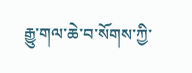རྒྱུ་གལ་ཆེ་བ་སོགས་ཀྱི་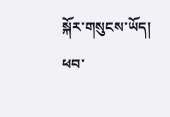སྐོར་གསུངས་ཡོད།
ཕབ་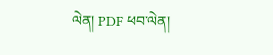ལེན། PDF ཕབ་ལེན།